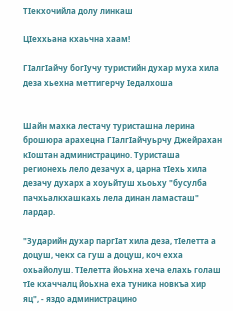ТIекхочийла долу линкаш

ЦIеххьана кхаьчна хаам!

ГIалгIайчу богIучу туристийн духар муха хила деза хьехна меттигерчу Iедалхоша


Шайн махка лестачу туристашна лерина брошюра арахецна ГIалгIайчуьрчу Джейрахан кIоштан администрацино. Туристаша регионехь лело дезачух а, царна тIехь хила дезачу духарх а хоуьйтуш хьоьху "бусулба пачхьалкхашкахь лела динан ламасташ" лардар.

"Зударийн духар паргIат хила деза, тIелетта а доцуш, чекх са гуш а доцуш, коч ехха охьайолуш. ТIелетта йоьхна хеча елахь голаш тIе кхаччалц йоьхна еха туника новкъа хир яц", - яздо администрацино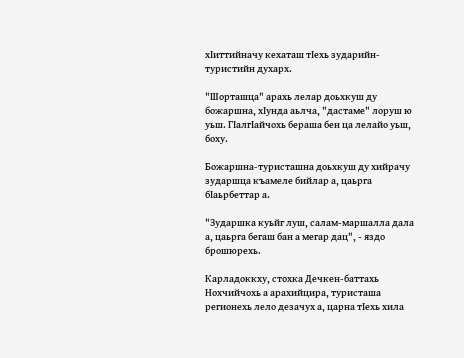хIиттийначу кехаташ тIехь зударийн-туристийн духарх.

"Шорташца" арахь лелар доьхкуш ду божаршна, хIунда аьлча, "дастаме" лоруш ю уьш. ГIалгIайчохь бераша бен ца лелайо уьш, боху.

Божаршна-туристашна доьхкуш ду хийрачу зударшца къамеле бийлар а, цаьрга бIаьрбеттар а.

"Зударшка куьйг луш, салам-маршалла дала а, цаьрга бегаш бан а мегар дац", - яздо брошюрехь.

Карладоккху, стохка Дечкен-баттахь Нохчийчохь а арахийцира, туристаша регионехь лело дезачух а, царна тIехь хила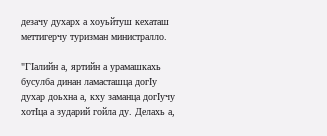дезачу духарх а хоуьйтуш кехаташ меттигерчу туризман министралло.

"ГIалийн а, яртийн а урамашкахь бусулба динан ламасташца догIу духар доьхна а, кху заманца догIучу хотIца а зударий гойла ду. Делахь а,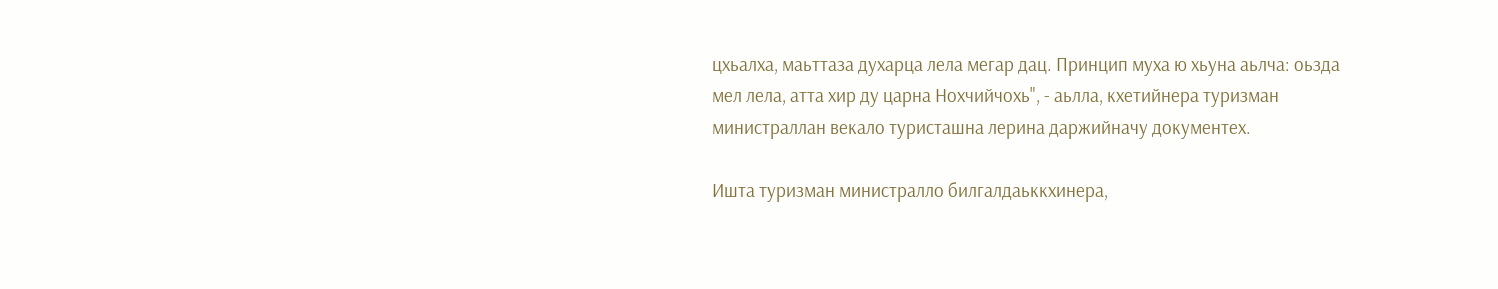цхьалха, маьттаза духарца лела мегар дац. Принцип муха ю хьуна аьлча: оьзда мел лела, атта хир ду царна Нохчийчохь", - аьлла, кхетийнера туризман министраллан векало туристашна лерина даржийначу документех.

Ишта туризман министралло билгалдаьккхинера,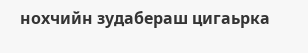нохчийн зудабераш цигаьрка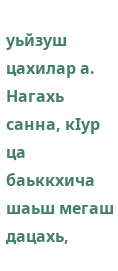уьйзуш цахилар а. Нагахь санна, кIур ца баьккхича шаьш мегаш дацахь,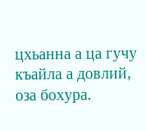цхьанна а ца гучу къайла а довлий, оза бохура.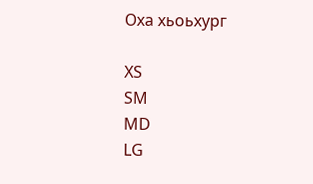Оха хьоьхург

XS
SM
MD
LG